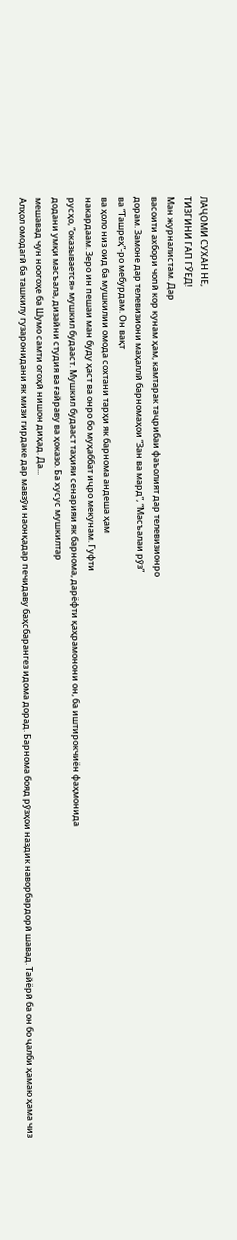ЛАҶОМИ СУХАН НЕ,
ТИЗГИНИ ГАП ГӮЕД!
Ман журналистам. Дар
васоити ахбори чопӣ кор кунам ҳам, камтарак таҷрибаи фаъолият дар телевизионро
дорам. Замоне дар телевизиони маҳаллӣ барномаҳои “Зан ва мард”, “Масъалаи рӯз”
ва “Ташреҳ”-ро мебурдам. Он вақт
ва ҳоло низ оид ба мушкилии омода сохтани тарҳи як барнома андеша ҳам
накардаам. Зеро ин пешаи ман буду ҳаст ва онро бо муҳаббат иҷро мекунам. Гуфти
русҳо, “оказывается» мушкил будааст. Мушкил будааст таҳияи сенарияи як барнома, дарёфти қаҳрамонони он, ба иштирокчиён фаҳмонида
додани умқи масъала, дизайни студия ва ғайраву ва ҳоказо. Ба хусус мушкилтар
мешавад чун ноогоҳе ба Шумо самти огоҳӣ нишон диҳад. Да...
Алҳол омодагӣ ба ташкилу гузаронидани як мизи гирдаке дар мавзӯи наонқадар печидаву баҳсбарангез идома дорад. Барнома бояд рӯзҳои наздик наворбардорӣ шавад. Тайёрӣ ба он бо ҷалби ҳамаю ҳама чиз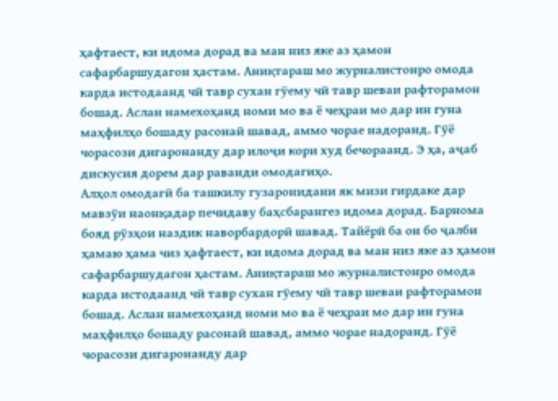ҳафтаест, ки идома дорад ва ман низ яке аз ҳамон сафарбаршудагон ҳастам. Аниқтараш мо журналистонро омода карда истодаанд чӣ тавр сухан гӯему чӣ тавр шеваи рафторамон бошад. Аслан намехоҳанд номи мо ва ё чеҳраи мо дар ин гуна маҳфилҳо бошаду расонаӣ шавад, аммо чорае надоранд. Гӯё чорасози дигаронанду дар илоҷи кори худ бечораанд. Э ҳа, аҷаб дискусия дорем дар раванди омодагиҳо.
Алҳол омодагӣ ба ташкилу гузаронидани як мизи гирдаке дар мавзӯи наонқадар печидаву баҳсбарангез идома дорад. Барнома бояд рӯзҳои наздик наворбардорӣ шавад. Тайёрӣ ба он бо ҷалби ҳамаю ҳама чиз ҳафтаест, ки идома дорад ва ман низ яке аз ҳамон сафарбаршудагон ҳастам. Аниқтараш мо журналистонро омода карда истодаанд чӣ тавр сухан гӯему чӣ тавр шеваи рафторамон бошад. Аслан намехоҳанд номи мо ва ё чеҳраи мо дар ин гуна маҳфилҳо бошаду расонаӣ шавад, аммо чорае надоранд. Гӯё чорасози дигаронанду дар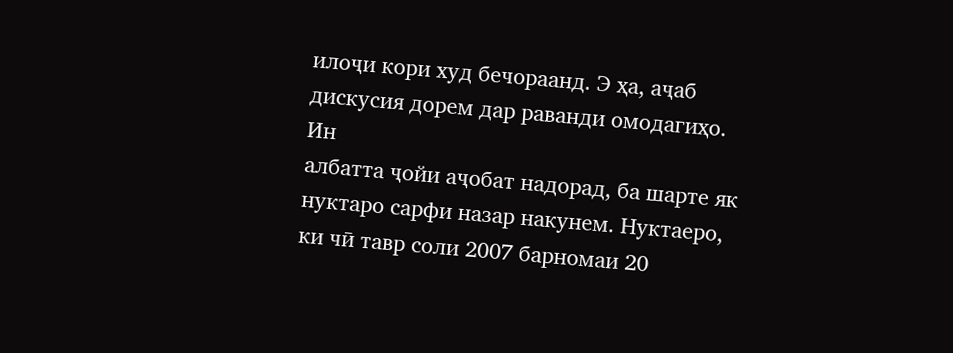илоҷи кори худ бечораанд. Э ҳа, аҷаб дискусия дорем дар раванди омодагиҳо.
Ин
албатта ҷойи аҷобат надорад, ба шарте як нуктаро сарфи назар накунем. Нуктаеро,
ки чӣ тавр соли 2007 барномаи 20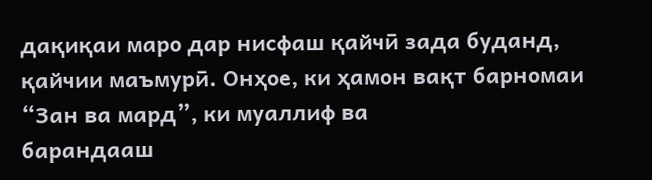дақиқаи маро дар нисфаш қайчӣ зада буданд, қайчии маъмурӣ. Онҳое, ки ҳамон вақт барномаи “Зан ва мард”, ки муаллиф ва
барандааш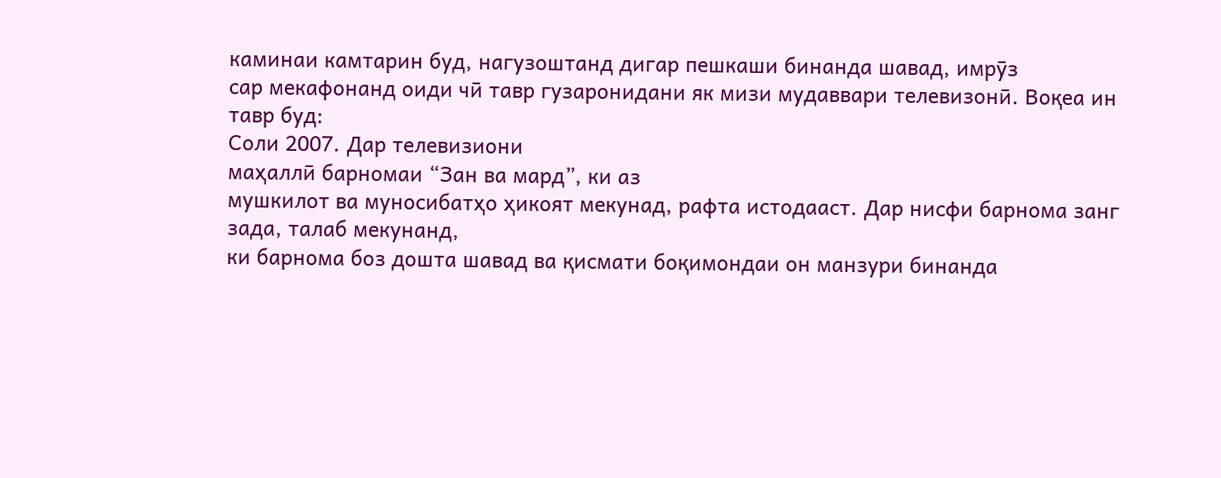каминаи камтарин буд, нагузоштанд дигар пешкаши бинанда шавад, имрӯз
сар мекафонанд оиди чӣ тавр гузаронидани як мизи мудаввари телевизонӣ. Воқеа ин
тавр буд:
Соли 2007. Дар телевизиони
маҳаллӣ барномаи “Зан ва мард”, ки аз
мушкилот ва муносибатҳо ҳикоят мекунад, рафта истодааст. Дар нисфи барнома занг зада, талаб мекунанд,
ки барнома боз дошта шавад ва қисмати боқимондаи он манзури бинанда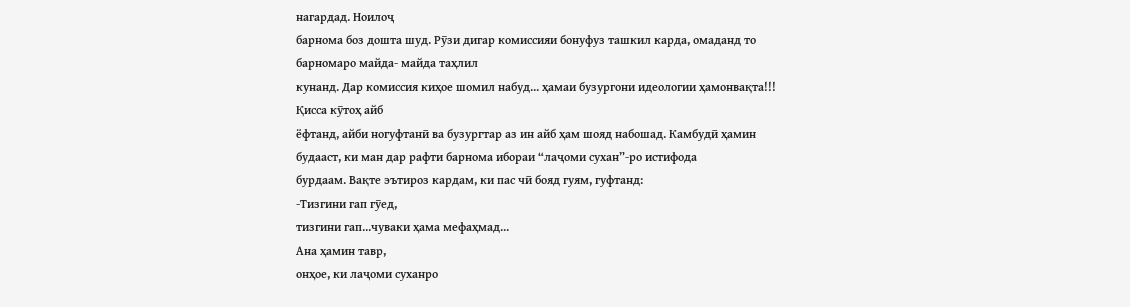нагардад. Ноилоҷ
барнома боз дошта шуд. Рӯзи дигар комиссияи бонуфуз ташкил карда, омаданд то
барномаро майда- майда таҳлил
кунанд. Дар комиссия киҳое шомил набуд... ҳамаи бузургони идеологии ҳамонвақта!!!
Қисса кӯтоҳ айб
ёфтанд, айби ногуфтанӣ ва бузургтар аз ин айб ҳам шояд набошад. Камбудӣ ҳамин
будааст, ки ман дар рафти барнома ибораи “лаҷоми сухан”-ро истифода
бурдаам. Вақте эътироз кардам, ки пас чӣ бояд гуям, гуфтанд:
-Тизгини гап гӯед,
тизгини гап...чуваки ҳама мефаҳмад...
Ана ҳамин тавр,
онҳое, ки лаҷоми суханро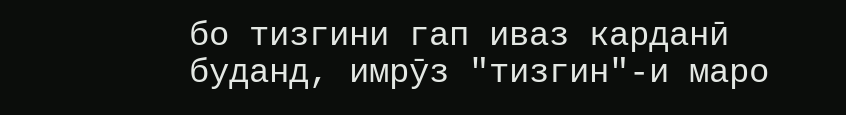бо тизгини гап иваз карданӣ буданд, имрӯз "тизгин"-и маро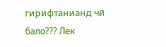гирифтанианд чӣ бало??? Лек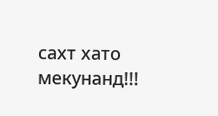сахт хато мекунанд!!!